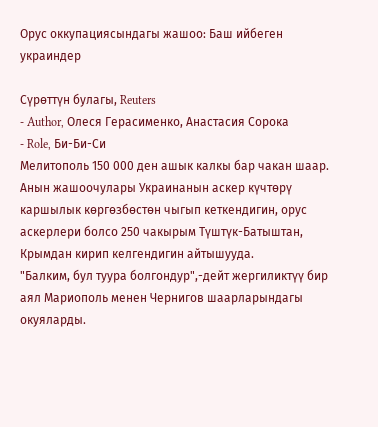Орус оккупациясындагы жашоо: Баш ийбеген украиндер

Сүрөттүн булагы, Reuters
- Author, Олеся Герасименко, Анастасия Сорока
- Role, Би-Би-Си
Мелитополь 150 000 ден ашык калкы бар чакан шаар. Анын жашоочулары Украинанын аскер күчтөрү каршылык көргөзбөстөн чыгып кеткендигин, орус аскерлери болсо 250 чакырым Түштүк-Батыштан, Крымдан кирип келгендигин айтышууда.
"Балким, бул туура болгондур",-дейт жергиликтүү бир аял Мариополь менен Чернигов шаарларындагы окуяларды.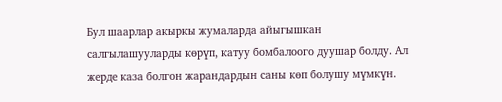Бул шаарлар акыркы жумаларда айыгышкан салгылашууларды көрүп, катуу бомбалоого дуушар болду. Ал жерде каза болгон жарандардын саны көп болушу мүмкүн.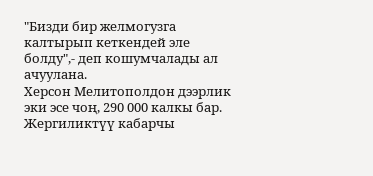"Бизди бир желмогузга калтырып кеткендей эле болду",- деп кошумчалады ал ачуулана.
Херсон Мелитополдон дээрлик эки эсе чоң, 290 000 калкы бар. Жергиликтүү кабарчы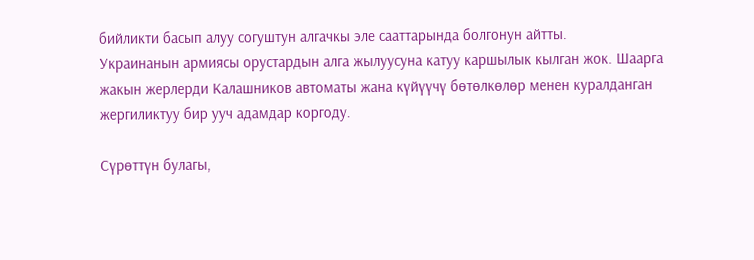бийликти басып алуу согуштун алгачкы эле сааттарында болгонун айтты.
Украинанын армиясы орустардын алга жылуусуна катуу каршылык кылган жок. Шаарга жакын жерлерди Калашников автоматы жана күйүүчү бөтөлкөлөр менен куралданган жергиликтуу бир ууч адамдар коргоду.

Сүрөттүн булагы,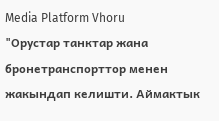Media Platform Vhoru
"Орустар танктар жана бронетранспорттор менен жакындап келишти. Аймактык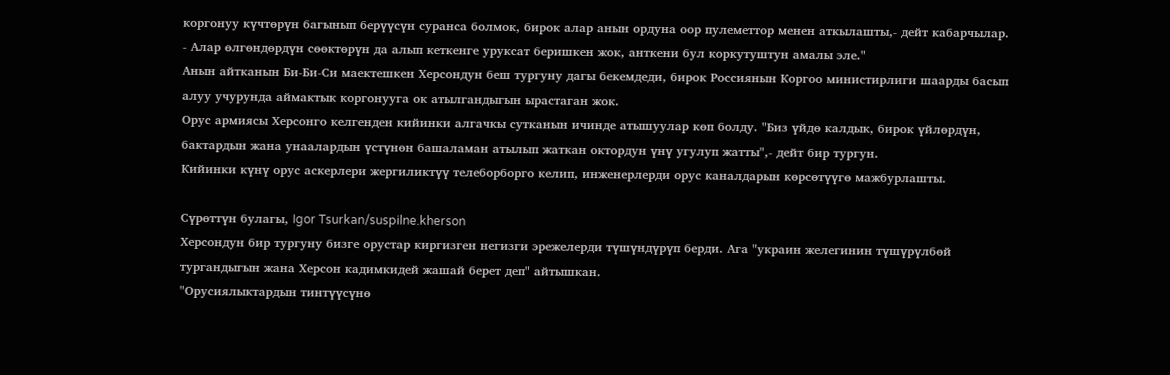коргонуу күчтөрүн багынып берүүсүн суранса болмок, бирок алар анын ордуна оор пулеметтор менен аткылашты,- дейт кабарчылар. - Алар өлгөндөрдүн сөөктөрүн да алып кеткенге уруксат беришкен жок, анткени бул коркутуштун амалы эле."
Анын айтканын Би-Би-Си маектешкен Херсондун беш тургуну дагы бекемдеди, бирок Россиянын Коргоо министирлиги шаарды басып алуу учурунда аймактык коргонууга ок атылгандыгын ырастаган жок.
Орус армиясы Херсонго келгенден кийинки алгачкы сутканын ичинде атышуулар көп болду. "Биз үйдө калдык, бирок үйлөрдүн, бактардын жана унаалардын үстүнөн башаламан атылып жаткан октордун үнү угулуп жатты",- дейт бир тургун.
Кийинки күнү орус аскерлери жергиликтүү телеборборго келип, инженерлерди орус каналдарын көрсөтүүгө мажбурлашты.

Сүрөттүн булагы, Igor Tsurkan/suspilne.kherson
Херсондун бир тургуну бизге орустар киргизген негизги эрежелерди түшүндүрүп берди. Ага "украин желегинин түшүрүлбөй тургандыгын жана Херсон кадимкидей жашай берет деп" айтышкан.
"Орусиялыктардын тинтүүсүнө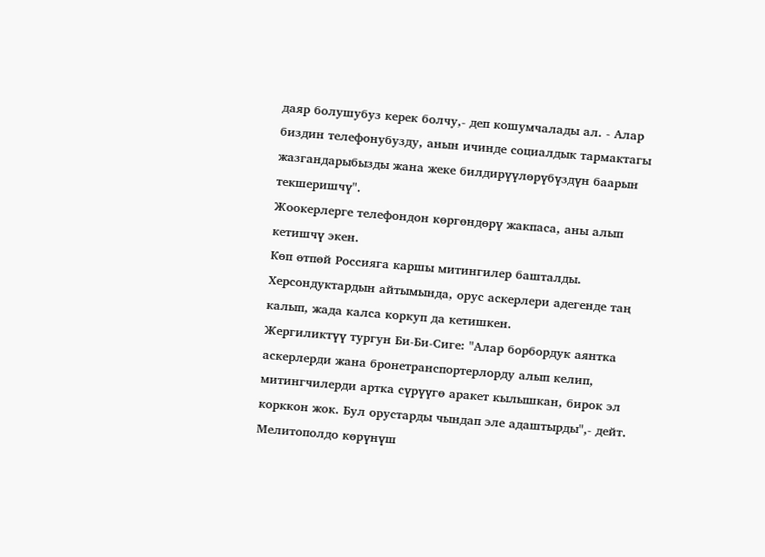даяр болушубуз керек болчу,- деп кошумчалады ал. - Алар биздин телефонубузду, анын ичинде социалдык тармактагы жазгандарыбызды жана жеке билдирүүлөрүбүздүн баарын текшеришчү".
Жоокерлерге телефондон көргөндөрү жакпаса, аны алып кетишчү экен.
Көп өтпөй Россияга каршы митингилер башталды. Херсондуктардын айтымында, орус аскерлери адегенде таң калып, жада калса коркуп да кетишкен.
Жергиликтүү тургун Би-Би-Сиге: "Алар борбордук аянтка аскерлерди жана бронетранспортерлорду алып келип, митингчилерди артка сүрүүгө аракет кылышкан, бирок эл корккон жок. Бул орустарды чындап эле адаштырды",- дейт.
Мелитополдо көрүнүш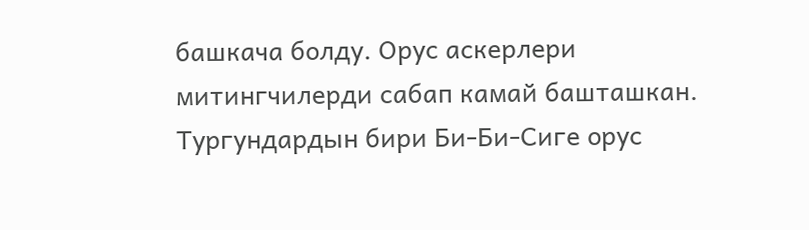башкача болду. Орус аскерлери митингчилерди сабап камай башташкан.
Тургундардын бири Би-Би-Сиге орус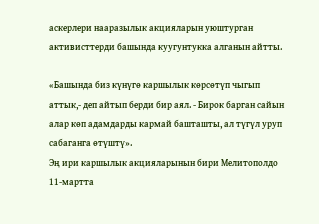аскерлери нааразылык акцияларын уюштурган активисттерди башында куугунтукка алганын айтты.

«Башында биз күнүгө каршылык көрсөтүп чыгып аттык,- деп айтып берди бир аял. - Бирок барган сайын алар көп адамдарды кармай башташты, ал түгүл уруп сабаганга өтүштү».
Эң ири каршылык акцияларынын бири Мелитополдо 11-мартта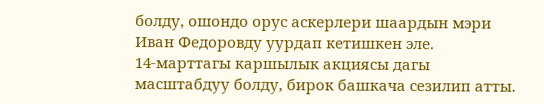болду, ошондо орус аскерлери шаардын мэри Иван Федоровду уурдап кетишкен эле.
14-марттагы каршылык акциясы дагы масштабдуу болду, бирок башкача сезилип атты.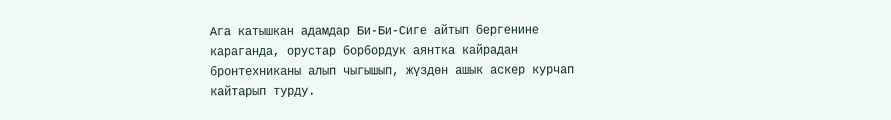Ага катышкан адамдар Би-Би-Сиге айтып бергенине караганда, орустар борбордук аянтка кайрадан бронтехниканы алып чыгышып, жүздөн ашык аскер курчап кайтарып турду.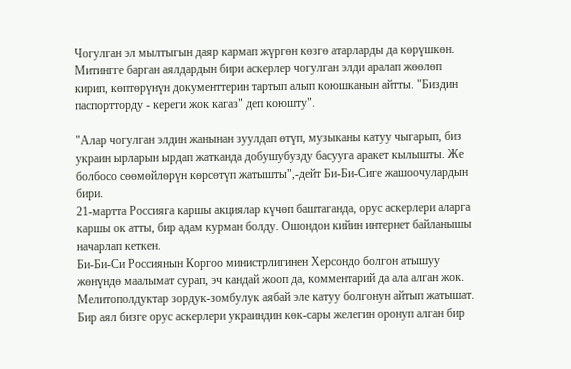Чогулган эл мылтыгын даяр кармап жүргөн көзгө атарларды да көрүшкөн.
Митингге барган аялдардын бири аскерлер чогулган элди аралап жөөлөп кирип, көптөрүнүн документтерин тартып алып коюшканын айтты. "Биздин паспортторду - кереги жок кагаз" деп коюшту".

"Алар чогулган элдин жанынан зуулдап өтүп, музыканы катуу чыгарып, биз украин ырларын ырдап жатканда добушубузду басууга аракет кылышты. Же болбосо сөөмөйлөрүн көрсөтүп жатышты",-дейт Би-Би-Сиге жашоочулардын бири.
21-мартта Россияга каршы акциялар күчөп баштаганда, орус аскерлери аларга каршы ок атты, бир адам курман болду. Ошондон кийин интернет байланышы начарлап кеткен.
Би-Би-Си Россиянын Коргоо министрлигинен Херсондо болгон атышуу жөнүндө маалымат сурап, эч кандай жооп да, комментарий да ала алган жок.
Мелитополдуктар зордук-зомбулук аябай эле катуу болгонун айтып жатышат.
Бир аял бизге орус аскерлери украиндин көк-сары желегин оронуп алган бир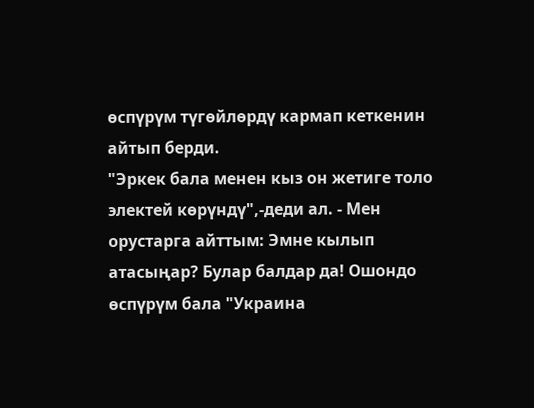өспүрүм түгөйлөрдү кармап кеткенин айтып берди.
"Эркек бала менен кыз он жетиге толо электей көрүндү",-деди ал. - Мен орустарга айттым: Эмне кылып атасыңар? Булар балдар да! Ошондо өспүрүм бала "Украина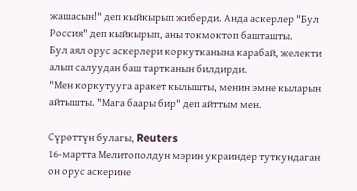жашасын!" деп кыйкырып жиберди. Анда аскерлер "Бул Россия" деп кыйкырып, аны токмоктоп башташты.
Бул аял орус аскерлери коркутканына карабай, желекти алып салуудан баш тартканын билдирди.
"Мен коркутууга аракет кылышты, менин эмне кыларын айтышты. "Мага баары бир" деп айттым мен.

Сүрөттүн булагы, Reuters
16-мартта Мелитополдун мэрин украиндер туткундаган он орус аскерине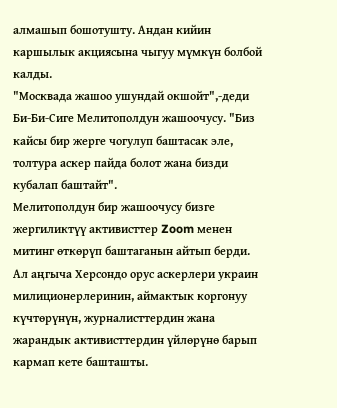алмашып бошотушту. Андан кийин каршылык акциясына чыгуу мүмкүн болбой калды.
"Москвада жашоо ушундай окшойт",-деди Би-Би-Сиге Мелитополдун жашоочусу. "Биз кайсы бир жерге чогулуп баштасак эле, толтура аскер пайда болот жана бизди кубалап баштайт".
Мелитополдун бир жашоочусу бизге жергиликтүү активисттер Zoom менен митинг өткөрүп баштаганын айтып берди.
Ал аңгыча Херсондо орус аскерлери украин милиционерлеринин, аймактык коргонуу күчтөрүнүн, журналисттердин жана жарандык активисттердин үйлөрүнө барып кармап кете башташты.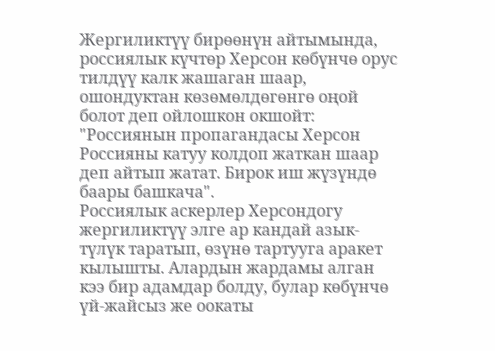Жергиликтүү бирөөнүн айтымында, россиялык күчтөр Херсон көбүнчө орус тилдүү калк жашаган шаар, ошондуктан көзөмөлдөгөнгө оңой болот деп ойлошкон окшойт:
"Россиянын пропагандасы Херсон Россияны катуу колдоп жаткан шаар деп айтып жатат. Бирок иш жүзүндө баары башкача".
Россиялык аскерлер Херсондогу жергиликтүү элге ар кандай азык-түлүк таратып, өзүнө тартууга аракет кылышты. Алардын жардамы алган кээ бир адамдар болду, булар көбүнчө үй-жайсыз же оокаты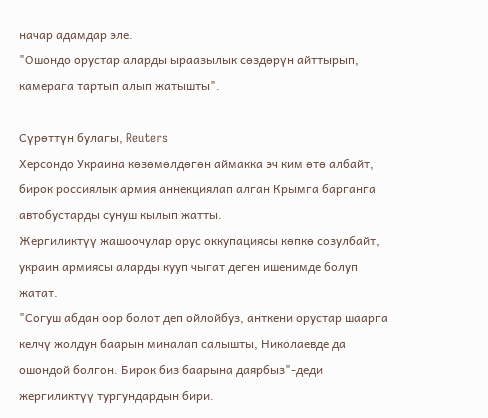начар адамдар эле.
"Ошондо орустар аларды ыраазылык сөздөрүн айттырып, камерага тартып алып жатышты".

Сүрөттүн булагы, Reuters
Херсондо Украина көзөмөлдөгөн аймакка эч ким өтө албайт, бирок россиялык армия аннекциялап алган Крымга барганга автобустарды сунуш кылып жатты.
Жергиликтүү жашоочулар орус оккупациясы көпкө созулбайт, украин армиясы аларды кууп чыгат деген ишенимде болуп жатат.
"Согуш абдан оор болот деп ойлойбуз, анткени орустар шаарга келчү жолдун баарын миналап салышты, Николаевде да ошондой болгон. Бирок биз баарына даярбыз"-деди жергиликтүү тургундардын бири.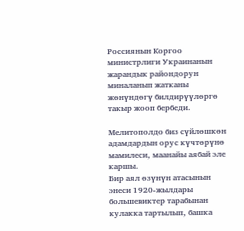Россиянын Коргоо министрлиги Украинанын жарандык райондорун миналанып жатканы жөнүндөгү билдирүүлөргө такыр жооп бербеди.

Мелитополдо биз сүйлөшкөн адамдардын орус күчтөрүнө мамилеси, маанайы аябай эле каршы.
Бир аял өзүнүн атасынын энеси 1920-жылдары большевиктер тарабынан кулакка тартылып, башка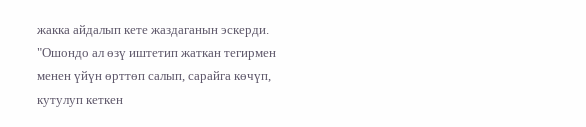жакка айдалып кете жаздаганын эскерди.
"Ошондо ал өзү иштетип жаткан тегирмен менен үйүн өрттөп салып, сарайга көчүп, кутулуп кеткен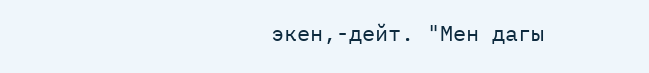экен,-дейт. "Мен дагы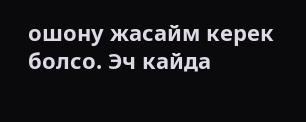ошону жасайм керек болсо. Эч кайда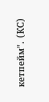кетпейм". (КС)